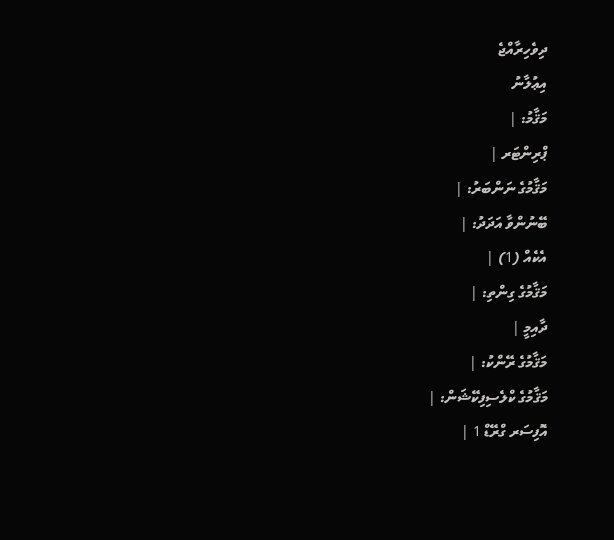ދިވެހިރާއްޖެ
އިޢުލާނު
މަޤާމު: |
ޕްރިންޓަރ |
މަޤާމުގެ ނަންބަރު: |
ބޭނުންވާ އަދަދު: |
އެކެއް (1) |
މަޤާމުގެ ގިންތި: |
ދާއިމީ |
މަޤާމުގެ ރޭންކު: |
މަޤާމުގެ ކްލެސިފިކޭޝަން: |
އޮފިސަރ ގްރޭޑް 1 |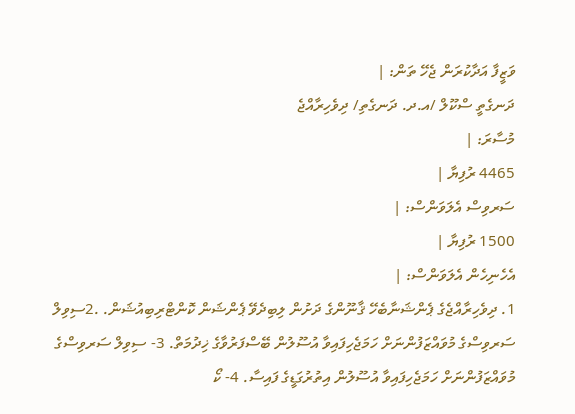ވަޒީފާ އަދާކުރަން ޖެހޭ ތަން: |
ދަނގެތީ ސްކޫލް /އ.ދ. ދަނގެތި/ ދިވެހިރާއްޖެ
މުސާރަ: |
4465 ރުފިޔާ |
ސަރވިސް އެލަވަންސް: |
1500 ރުފިޔާ |
އެހެނިހެން އެލަވަންސް: |
1. ދިވެހިރާއްޖެގެ ޕެންޝަނާބެހޭ ޤާނޫންގެ ދަށުން ލިބިދެވޭ ޕެންޝަން ކޮންޓްރިބިއުޝަން. .2ސިވިލް ސަރވިސްގެ މުވައްޒަފުންނަށް ހަމަޖެހިފައިވާ އުސޫލުން ބޭސްފަރުވާގެ ޚިދުމަތް. 3- ސިވިލް ސަރވިސްގެ މުވައްޒަފުންނަށް ހަމަޖެހިފައިވާ އުސޫލުން އިތުރުގަޑީގެ ފައިސާ. 4- ކޯ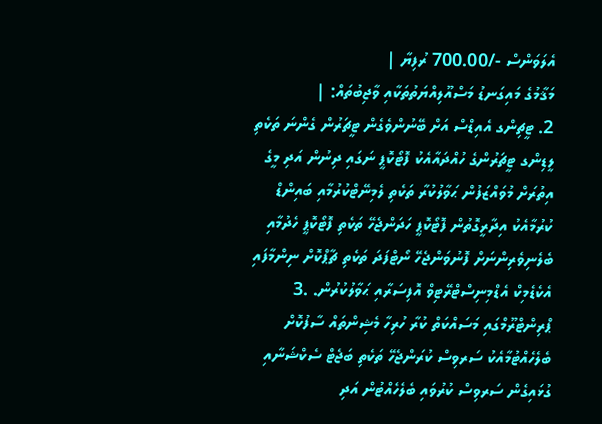އެލަވަންސް -/700.00 ރުފިޔާ |
މަޤާމުގެ މައިގަނޑު މަސްއޫލިއްޔަތުތަކާއި ވާޖިބުތައް: |
2. ޓީޗިންގ އެއިޑްސް އަށް ބޭނުންވެގެން ޓީޗަރުން ގެންނަ ތަކެތި ލީޑިންގ ޓީޗަރުންގެ ހުއްދައާއެކު ފޮޓޯކޮޕީ ނަގައި ދިނުން އަދި މީގެ އިތުރަށް މުވައްޒަފުން ޙަވާލުކުރާ ތަކެތި ލެމިނޭޓްކުރުމާއި ބައިންޑް ކުރުމާއެކު އިދާރީގޮތުން ފޮޓޯކޮޕީ ހަދަންޖެހޭ ތަކެތި ފޮޓޯކޮޕީ ހެދުމާއި ބެލެނިވެރިންނަށް ފޮނުވަންޖެހޭ ނޯޓްފަދަ ތަކެތި ޗާޕްކޮށް ނިންމާފައި އެކެޑެމިކް އެޑްމިނިސްޓްރޭޓިވް އޮފިސަރާއި ޙަވާލުކުރުން. .3 ޕްރިންޓްރޫމްގައި މަސައްކަތް ކުރާ ހުރިހާ މެޝިންތައް ސާފުކޮށް ބެލެހެއްޓުމާއެކު ސަރވިސް ކުރަންޖެހޭ ތަކެތި ބަޖެޓް ސެކްޝަނާއި ގުޅައިގެން ސަރވިސް ކުރުވައި ބެލެހެއްޓުން އަދި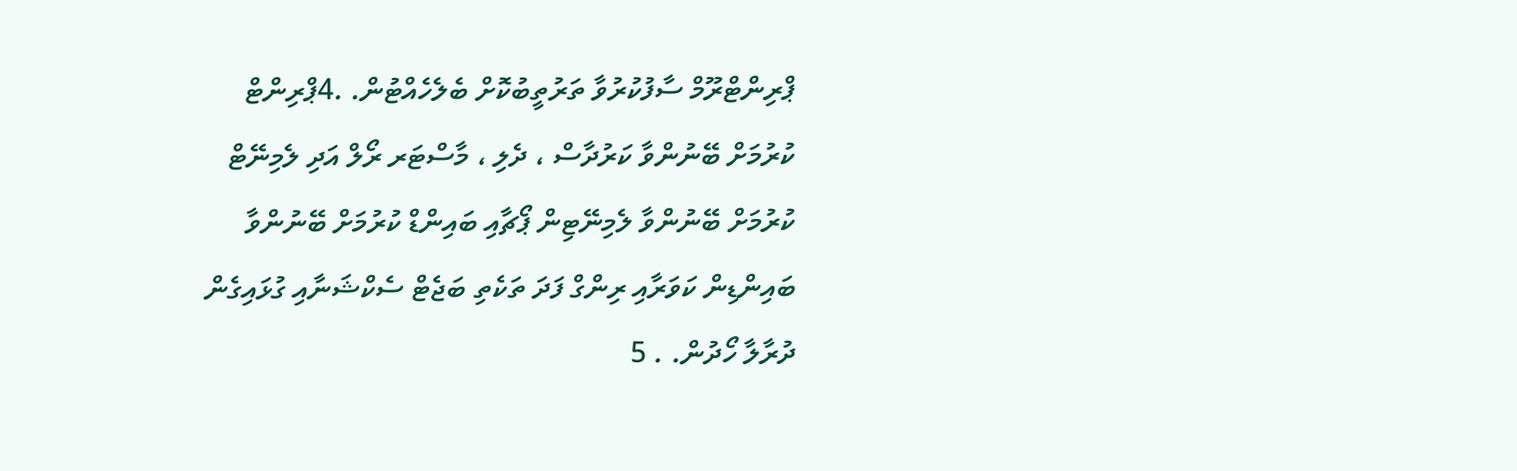ޕްރިންޓްރޫމް ސާފުކުރުވާ ތަރުތީބުކޮށް ބެލެހެއްޓުން. .4ޕްރިންޓް ކުރުމަށް ބޭނުންވާ ކަރުދާސް ، ދެލި ، މާސްޓަރ ރޯލް އަދި ލެމިނޭޓް ކުރުމަށް ބޭނުންވާ ލެމިނޭޓިން ޕޯޗާއި ބައިންޑް ކުރުމަށް ބޭނުންވާ ބައިންޑިން ކަވަރާއި ރިންގް ފަދަ ތަކެތި ބަޖެޓް ސެކްޝަނާއި ގުޅައިގެން ދުރާލާ ހޯދުން. . 5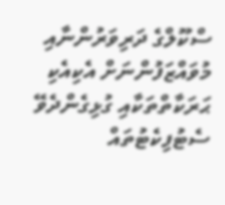ސްކޫލްގެ ދަރިވަރުންނާއި މުވައްޒަފުންނަށް އެކިއެކި ޙަރަކާތްތަކާއި ގުޅިގެންދެވޭ ސެޓުފިކެޓުތައް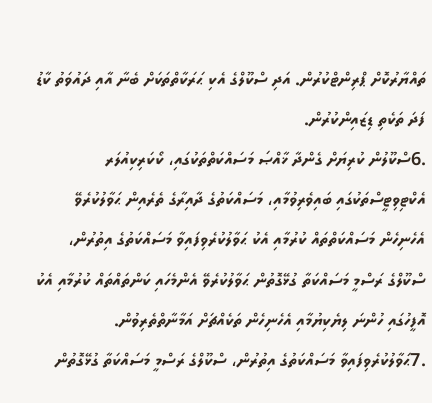ތައްޔާރުކޮށް ޕްރިންޓްކުރުން. އަދި ސްކޫލްގެ އެކި ޙަރަކާތްތަކަށް ބެނާ އާއި ދައުވަތު ކާޑު ފަދަ ތަކެތި ޑިޒައިންކުރުން.
.6ސްކޫލުން ކުރިޔަށް ގެންދާ ޚާއްޞަ މަސައްކަތްތަކުގައި، ކޯކަރިކިއުލަރ އެކްޓިވިޓީސްތަކުގައި ބައިވެރިވުމާއި، މަސައްކަތުގެ ދާއިރާގެ ތެރެއިން ޙަވާލުކުރެވޭ އެހެނިހެން މަސައްކަތްތައް ކުރުމާއި އެކު ޙަވާލުކުރެވިފައިވާ މަސައްކަތުގެ އިތުރުން، ސްކޫލްގެ ރަސްމީ މަސައްކަތާ ގުޅޭގޮތުން ޙަވާލުކުރެވޭ އެންމެހައި ކަންތައްތައް ކުރުމާއި އެކު އޮފީހުގައި ހުންނަ ލިޔެކިޔުމާއި އެހެނިހެން ތަކެއްޗަށް އަމާނާތްތެރިވުން.
.7ޙަވާލުކުރެވިފައިވާ މަސައްކަތުގެ އިތުރުން، ސްކޫލްގެ ރަސްމީ މަސައްކަތާ ގުޅޭގޮތުން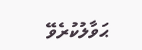ޙަވާލުކުރެވޭ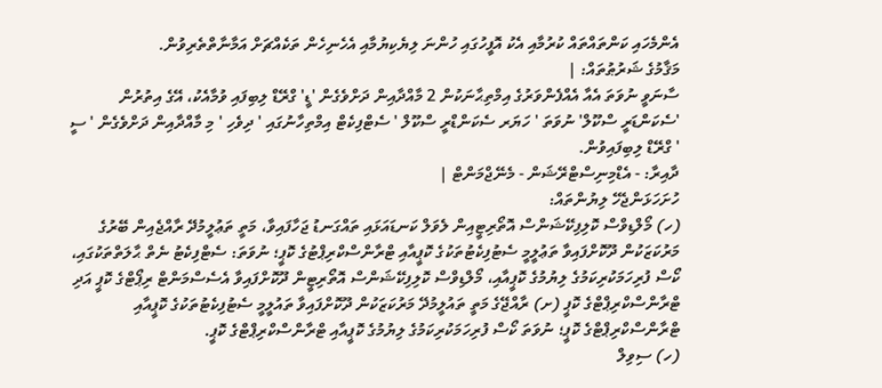އެންމެހައި ކަންތައްތައް ކުރުމާއި އެކު އޮފީހުގައި ހުންނަ ލިޔެކިޔުމާއި އެހެނިހެން ތަކެއްޗަށް އަމާނާތްތެރިވުން.
މަޤާމުގެ ޝަރުޠުތައް: |
ސާނަވީ ނުވަތަ އެއާ އެއްފެންވަރުގެ އިމްތިޙާނަކުން 2 މާއްދާއިން ދަށްވެގެން 'ޑީ' ގްރޭޑް ލިބިފައި ވުމާއެކު، އޭގެ އިތުރުން 'ސެކަންޑަރީ ސްކޫލް' ނުވަތަ ' ހަޔަރ ސެކަންޑްރީ ސްކޫލް ' ސެޓްފިކެޓް އިމްތިހާނުގައި ' ދިވެހި ' މި މާއްދާއިން ދަށްވެގެން ' ސީ ' ގްރޭޑް ލިބިފައިވުން.
ދާއިރާ: - އެޑްމިނިސްޓްރޭޝަން - މެނޭޖްމަންޓް |
ހުށަހަޅަންޖެހޭ ލިޔުންތައް:
(ހ) މޯލްޑިވްސް ކޮލިފިކޭޝަންސް އޮތޯރިޓީއިން ލެވަލް ކަނޑައަޅައި ތައްގަނޑު ޖަހާފައިވާ، މަތީ ތަޢުލީމުދޭ ރާއްޖެއިން ބޭރުގެ މަރުކަޒަކުން ދޫކޮށްފައިވާ ތަޢުލީމީ ސެޓުފިކެޓުތަކުގެ ކޮޕީއާއި ޓްރާންސްކްރިޕްޓުގެ ކޮޕީ؛ ނުވަތަ: ސެޓްފިކެޓު ނެތް ޙާލަތްތަކުގައި، ކޯސް ފުރިހަމަކުރިކަމުގެ ލިޔުމުގެ ކޮޕީއާއި، މޯލްޑިވްސް ކޮލިފިކޭޝަންސް އޮތޯރިޓީން ދޫކޮށްފައިވާ އެސެސްމަންޓް ރިޕޯޓްގެ ކޮޕީ އަދި ޓްރާންސްކްރިޕްޓްގެ ކޮޕީ (ށ) ރާއްޖޭގެ މަތީ ތައުލީމުދޭ މަރުކަޒަކުން ދޫކޮށްފައިވާ ތައުލީމީ ސެޓުފިކެޓުތަކުގެ ކޮޕީއާއި ޓްރާންސްކްރިޕްޓްގެ ކޮޕީ؛ ނުވަތަ ކޯސް ފުރިހަމަކުރިކަމުގެ ލިޔުމުގެ ކޮޕީއާއި ޓްރާންސްކްރިޕްޓްގެ ކޮޕީ.
(ހ) ސިވިލް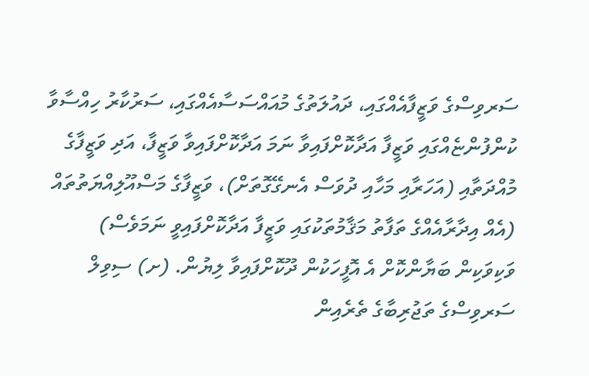ސަރވިސްގެ ވަޒީފާއެއްގައި، ދައުލަތުގެ މުއައްސަސާއެއްގައި، ސަރުކާރު ހިއްސާވާ ކުންފުންޏެއްގައި ވަޒީފާ އަދާކޮށްފައިވާ ނަމަ އަދާކޮށްފައިވާ ވަޒީފާ، އަދި ވަޒީފާގެ މުއްދަތާއި (އަހަރާއި މަހާއި ދުވަސް އެނގޭގޮތަށް)، ވަޒީފާގެ މަސްއޫލިއްޔަތުތައް (އެއް އިދާރާއެއްގެ ތަފާތު މަޤާމުތަކުގައި ވަޒީފާ އަދާކޮށްފައިވީ ނަމަވެސް) ވަކިވަކިން ބަޔާންކޮށް އެ އޮފީހަކުން ދޫކޮށްފައިވާ ލިޔުން. (ށ) ސިވިލް ސަރވިސްގެ ތަޖުރިބާގެ ތެރެއިން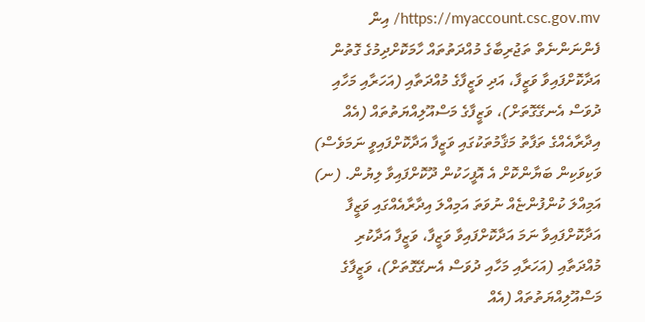https://myaccount.csc.gov.mv/ އިން ފެންނަންނެތް ތަޖުރިބާގެ މުއްދަތުތައް ހާމަކޮށްދިމުގެ ގޮތުން އަދާކޮށްފައިވާ ވަޒީފާ، އަދި ވަޒީފާގެ މުއްދަތާއި (އަހަރާއި މަހާއި ދުވަސް އެނގޭގޮތަށް)، ވަޒީފާގެ މަސްއޫލިއްޔަތުތައް (އެއް އިދާރާއެއްގެ ތަފާތު މަޤާމުތަކުގައި ވަޒީފާ އަދާކޮށްފައިވީ ނަމަވެސް) ވަކިވަކިން ބަޔާންކޮށް އެ އޮފީހަކުން ދޫކޮށްފައިވާ ލިޔުން. (ނ) އަމިއްލަ ކުންފުންޏެއް ނުވަތަ އަމިއްލަ އިދާރާއެއްގައި ވަޒީފާ އަދާކޮށްފައިވާ ނަމަ އަދާކޮށްފައިވާ ވަޒީފާ، ވަޒީފާ އަދާކުރި މުއްދަތާއި (އަހަރާއި މަހާއި ދުވަސް އެނގޭގޮތަށް)، ވަޒީފާގެ މަސްއޫލިއްޔަތުތައް (އެއް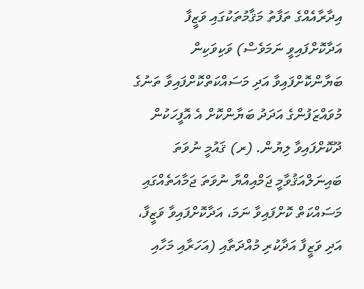އިދާރާއެއްގެ ތަފާތު މަޤާމުތަކުގައި ވަޒީފާ އަދާކޮށްފައިވީ ނަމަވެސް) ވަކިވަކިން ބަޔާންކޮށްފައިވާ އަދި މަސައްކަތްކޮށްފައިވާ ތަނުގެ މުވައްޒަފުންގެ އަދަދު ބަޔާންކޮށް އެ އޮފީހަކުން ދޫކޮށްފައިވާ ލިޔުން. (ރ) ޤައުމީ ނުވަތަ ބައިނަލްއަޤުވާމީ ޖަމްއިއްޔާ ނުވަތަ ޖަމާއަތެއްގައި މަސައްކަތް ކޮށްފައިވާ ނަމަ، އަދާކޮށްފައިވާ ވަޒީފާ، އަދި ވަޒީފާ އަދާކުރި މުއްދަތާއި (އަހަރާއި މަހާއި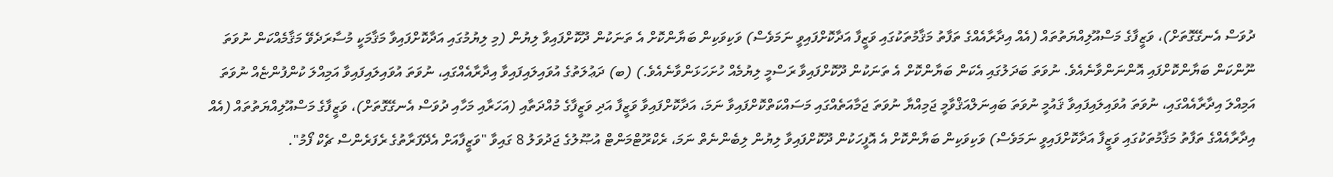ދުވަސް އެނގޭގޮތަށް)، ވަޒީފާގެ މަސްއޫލިއްޔަތުތައް (އެއް އިދާރާއެއްގެ ތަފާތު މަޤާމުތަކުގައި ވަޒީފާ އަދާކޮށްފައިވީ ނަމަވެސް) ވަކިވަކިން ބަޔާންކޮށް އެ ތަނަކުން ދޫކޮށްފައިވާ ލިޔުން (މި ލިޔުމުގައި އަދާކޮށްފައިވާ މަޤާމަކީ މުސާރަދެވޭ މަޤާމެއްކަން ނުވަތަ ނޫންކަން ބަޔާންކޮށްފައި އޮންނަންވާނެއެވެ. ނުވަތަ ބަދަލުގައި އެކަން ބަޔާންކޮށް އެ ތަނަކުން ދޫކޮށްފައިވާ ރަސްމީ ލިޔުމެއް ހުށަހަޅަންވާނެއެވެ.) (ބ) ދަޢުލަތުގެ އުވައިލައިފައިވާ އިދާރާއެއްގައި، ނުވަތަ އުވައިލައިފައިވާ އަމިއްލަ ކުންފުންޏެއް ނުވަތަ އަމިއްލަ އިދާރާއެއްގައި، ނުވަތަ އުވައިލައިފައިވާ ޤައުމީ ނުވަތަ ބައިނަލްއަޤްވާމީ ޖަމިއްޔާ ނުވަތަ ޖަމާއަތެއްގައި މަސައްކަތްކޮށްފައިވާ ނަމަ، އަދާކޮށްފައިވާ ވަޒީފާ އަދި ވަޒީފާގެ މުއްދަތާއި (އަހަރާއި މަހާއި ދުވަސް އެނގޭގޮތަށް)، ވަޒީފާގެ މަސްއޫލިއްޔަތުތައް (އެއް އިދާރާއެއްގެ ތަފާތު މަޤާމުތަކުގައި ވަޒީފާ އަދާކޮށްފައިވީ ނަމަވެސް) ވަކިވަކިން ބަޔާންކޮށް އެ އޮފީހަކުން ދޫކޮށްފައިވާ ލިޔުން ލިބެންނެތް ނަމަ، ރެކްރޫޓްމަންޓް އުޞޫލުގެ ޖަދުވަލު 8 ގައިވާ "ވަޒީފާއަށް އެދޭފަރާތުގެ ރެފަރެންސް ޗެކް ފޯމު".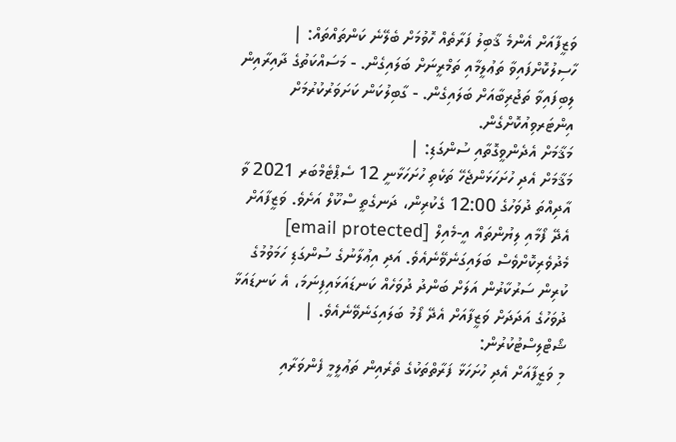ވަޒީފާއަށް އެންމެ ޤާބިލު ފަރާތެއް ހޮވުމަށް ބެލޭނެ ކަންތައްތައް: |
ހާސިލުކޮށްފައިވާ ތަޢުލީމާއި ތަމްރީނަށް ބަލައިގެން. - މަސައްކަތުގެ ދާއިރާއިން ލިބިފައިވާ ތަޖުރިބާއަށް ބަލައިގެން. - ގާބިލުކަން ކަށަވަރުކުރުމަށް އިންޓަރވިއުކޮށްގެން.
މަޤާމަށް އެދެންވީގޮތާއި ސުންގަޑި: |
މަޤާމަށް އެދި ހުށަހަޅަންޖެހޭ ތަކެތި ހުށަހަޅާނީ 12 ސެޕްޓެމްބަރ 2021 ވާ އާދިއްތަ ދުވަހުގެ 12:00 ގެކުރިން، ދަނގެތީ ސްކޫލް އަށެވެ. ވަޒީފާއަށް އެދޭ ފޯމާއި ލިޔުންތައް އީ-މެއިލް [email protected] މެދުވެރިކޮށްވެސް ބަލައިގަނެވޭނެއެވެ. އަދި އިޢުލާނުގެ ސުންގަޑި ހަމަވުމުގެ ކުރިން ސަރުކާރުން އަލަށް ބަންދު ދުވަހެއް ކަނޑައަޅައިފިނަމަ، އެ ކަނޑައަޅާ ދުވަހުގެ އަދަދަށް ވަޒީފާއަށް އެދޭ ފޯމު ބަލައިގަނެވޭނެއެވެ. |
ޝޯޓްލިސްޓުކުރުން:
މި ވަޒީފާއަށް އެދި ހުށަހަޅާ ފަރާތްތަކުގެ ތެރެއިން ތަޢުލީމީ ފެންވަރާއި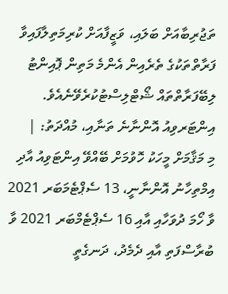ތަޖުރިބާއަށް ބަލައި، ވަޒީފާއަށް ކުރިމަތިލާފައިވާ ފަރާތްތަކުގެ ތެރެއިން އެންމެ މަތިން ޕޮއިންޓު ލިބޭފަރާތްތައް ޝޯޓްލިސްޓުކުރެވޭނެއެވެ.
އިންޓަރވިއު އޮންނާނެ ތަނާއި، މުއްދަތު: |
މި މަޤާމަށް މީހަކު ހޮވުމަށް ބޭއްވޭ އިންޓަވިއު އާދި އިމްތިހާނު އޮންނާނީ، 13 ސެޕްޓެމަބަރ 2021 ވާ ހޯމަ ދުވަހާއި އާއި 16 ސެޕްޓެމްބަރ 2021 ވާ ބުރާސްފަތި އާއި ދެމެދު، ދަނގެތީ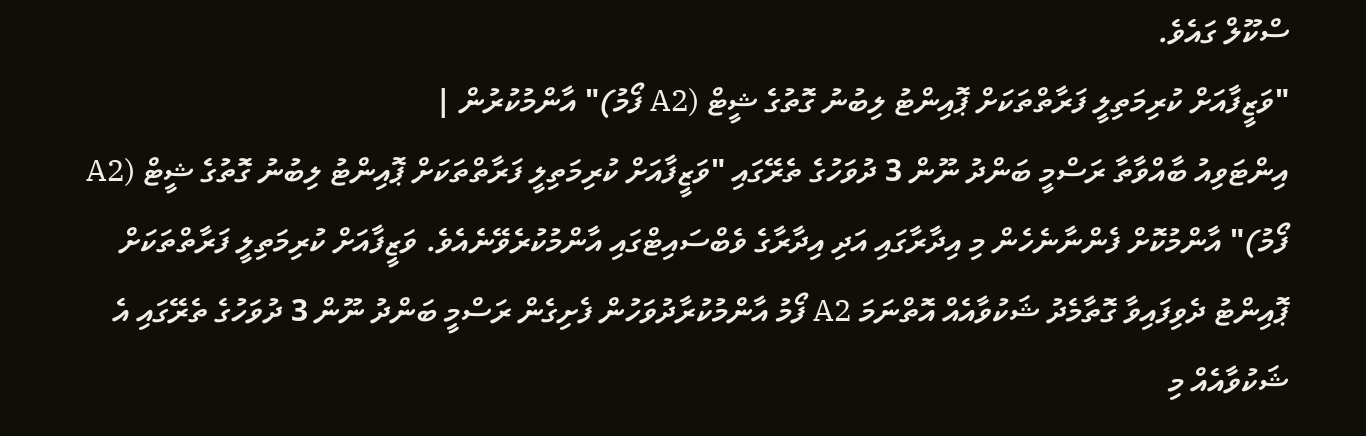ސްކޫލް ގައެވެ.
"ވަޒީފާއަށް ކުރިމަތިލީ ފަރާތްތަކަށް ޕޮއިންޓު ލިބުނު ގޮތުގެ ޝީޓް (A2 ފޯމު)" އާންމުކުރުން |
އިންޓަވިއު ބާއްވާތާ ރަސްމީ ބަންދު ނޫން 3 ދުވަހުގެ ތެރޭގައި "ވަޒީފާއަށް ކުރިމަތިލީ ފަރާތްތަކަށް ޕޮއިންޓު ލިބުނު ގޮތުގެ ޝީޓް (A2 ފޯމު)" އާންމުކޮށް ފެންނާނެހެން މި އިދާރާގައި އަދި އިދާރާގެ ވެބްސައިޓްގައި އާންމުކުރެވޭނެއެވެ. ވަޒީފާއަށް ކުރިމަތިލީ ފަރާތްތަކަށް ޕޮއިންޓު ދެވިފައިވާ ގޮތާމެދު ޝަކުވާއެއް އޮތްނަމަ A2 ފޯމު އާންމުކުރާދުވަހުން ފެށިގެން ރަސްމީ ބަންދު ނޫން 3 ދުވަހުގެ ތެރޭގައި އެ ޝަކުވާއެއް މި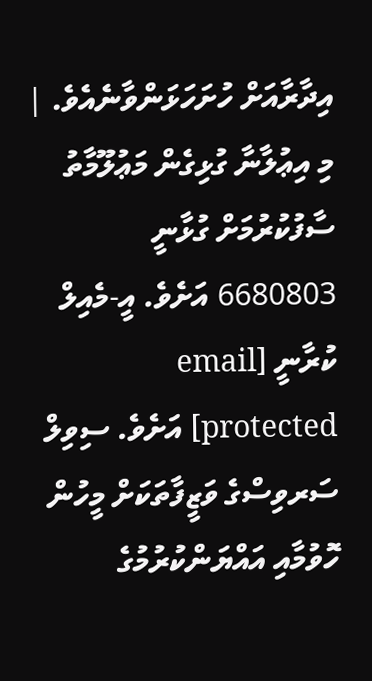އިދާރާއަށް ހުށަހަޅަންވާނެއެވެ. |
މި އިޢުލާނާ ގުޅިގެން މަޢުލޫމާތު ސާފުކުރުމަށް ގުޅާނީ 6680803 އަށެވެ. އީ-މެއިލް ކުރާނީ [email protected] އަށެވެ. ސިވިލް ސަރވިސްގެ ވަޒީފާތަކަށް މީހުން ހޮވުމާއި އައްޔަންކުރުމުގެ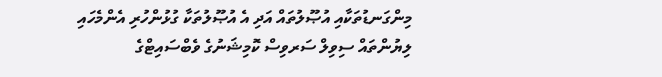މިންގަނޑުތަކާއި އުޞޫލުތައް އަދި އެ އުޞޫލުތަކާ ގުޅުންހުރި އެންމެހައި ލިޔުންތައް ސިވިލް ސަރވިސް ކޮމިޝަނުގެ ވެބްސައިޓްގެ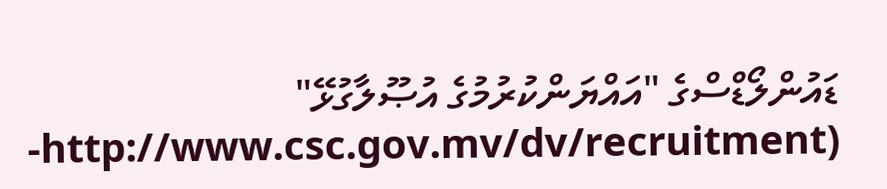ޑައުންލޯޑްސްގެ "އައްޔަންކުރުމުގެ އުޞޫލާގުޅޭ" (http://www.csc.gov.mv/dv/recruitment-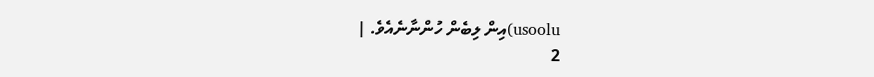usoolu)އިން ލިބެން ހުންނާނެއެވެ. |
2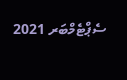ސެޕްޓެމްބަރ 2021